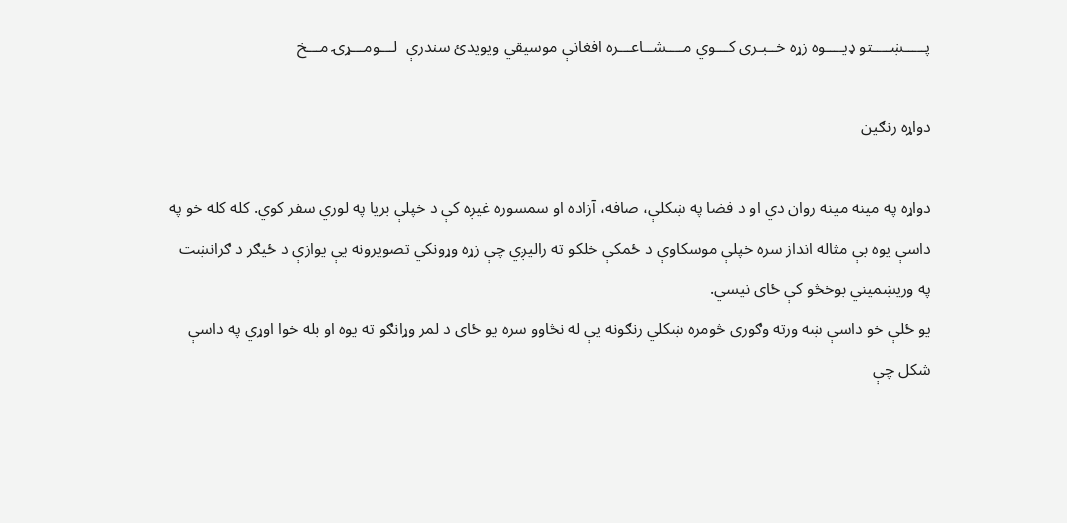پـــــښــــتو ډیــــوه زړه خــبـری کـــوي مــــشــاعـــره افغانې موسیقي ویویدئ سندرې  لـــومـــړۍ مـــخ

دواړه رنګین

دواړه په مینه مینه روان دي او د فضا په ښکلې، صافه، آزاده او سمسوره غیږه کې د خپلې بریا په لوري سفر کوي. کله کله خو په داسې یوه بې مثاله انداز سره خپلې موسکاوې د ځمکې خلکو ته رالیږي چې زړه وړونکي تصویرونه یې یوازې د ځیګر د ګرانښت په وریښمیني بوخڅو کې ځای نیسي.
یو ځلې خو داسې ښه ورته وګوری څومره ښکلي رنګونه یې له نڅاوو سره یو ځای د لمر وړانګو ته یوه او بله خوا اوړي په داسې شکل چې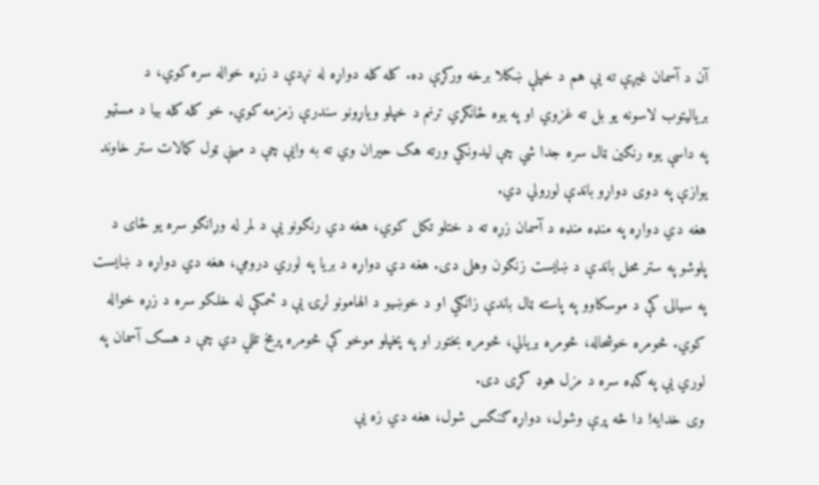آن د آسمان غیږې ته یې هم د خپلې ښکلا برخه ورکړې ده. کله کله دواړه له نږدې د زړه خواله سره کوي، د بریالیتوب لاسونه یو بل ته غزوي او په یوه ځانګړي ترنم د خپلو ویاړونو سندرې زمزمه کوي. خو کله کله بیا د مستیو په داسې یوه رنګین ټال سره جدا شي چې لیدونکي ورته هک حیران وي ته به وایې چې د مینې ټول کمالات ستر خاوند یوازې په دوی دواړو باندې لورولي دي.
هغه دي دواړه په منډه منډه د آسمان زړه ته د ختلو تکل کوي، هغه دي رنګونو یې د لمر له وړانګو سره یو ځای د پلوشو په ستر محل باندې د ښایست زنګون وهلی دی. هغه دي دواړه د بریا په لوري درومي، هغه دي دواړه د ښایست په سیالۍ کې د موسکاوو په پاسته ټال باندې زانګي او د خوښیو د الهامونو لړۍ یې د ځمکې له خلکو سره د زړه خواله کوي. څومره خوشحاله، څومره بریالي، څومره بختور او په پخپلو موخو کې څومره پرمخ تللي دي چې د هسک آسمان په لوري یې په ګډه سره د مزل هوډ کړی دی.
وی خدایه! دا څه پرې وشول، دواړه ګنګس شول، هغه دي زه یې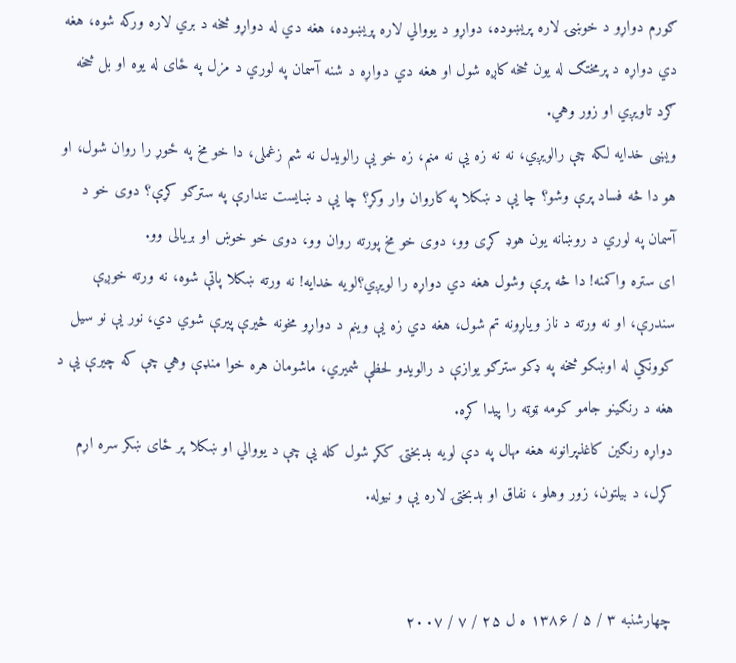ګورم دواړو د خوښۍ لاره پریښوده، دواړو د یووالي لاره پریښوده، هغه دي له دواړو څخه د بري لاره ورکه شوه، هغه دي دواړه د پرمختګ له یون څخه کاږه شول او هغه دي دواړه د شنه آسمان په لوري د مزل په ځای له یوه او بل څخه ګرد تاویږي او زور وهي.
ویښی خدایه لکه چې رالویږي، نه نه زه یې نه منم، زه خو یې رالویدل نه شم زغملی، دا خو مخ په ځوړ را روان شول، او هو دا څه فساد پرې وشو؟ چا یې د ښکلا په کاروان وار وکړ؟ چا یې د ښایست نندارې په سترګو کړې؟ دوی خو د آسمان په لوري د روښانه یون هوډ کړی وو، دوی خو مخ پورته روان وو، دوی خو خوښ او بریالی وو.
ای ستره واکمنه! دا څه پرې وشول هغه دي دواړه را لویږي؟لویه خدایه! نه ورته ښکلا پاتې شوه، نه ورته خوږې سندرې، او نه ورته د ناز ویاړونه تم شول، هغه دي زه یې وینم د دواړو مخونه څیرې پیرې شوي دي، نور یې نو سیل کوونکي له اوښکو څخه په ډکو سترګو یوازې د رالویدو لحظې شمیري، ماشومان هره خوا منډې وهي چې که چیرې یې د هغه د رنګینو جامو کومه ټوټه را پیدا کړه.
دواړه رنګین کاغذپرانونه هغه مهال په دې لویه بدبختۍ ککړ شول کله یې چې د یووالي او ښکلا پر ځای ښکر سره اړم کړل، د بیلتون، زور وهلو ، نفاق او بدبختۍ لاره یې و نیوله.


چهارشنبه ۳ / ۵ / ۱۳۸۶ ه ل ۲۵ / ۷ / ۲۰۰۷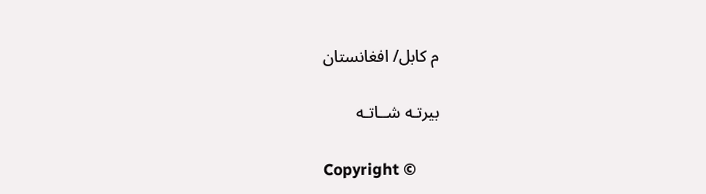م کابل/ افغانستان

بیرتـه شــاتـه

Copyright ©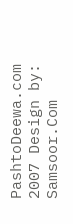PashtoDeewa.com 2007 Design by: Samsoor.Com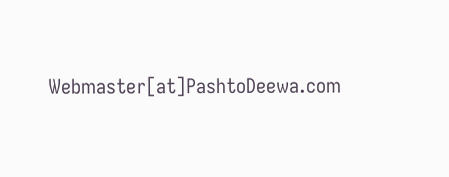Webmaster[at]PashtoDeewa.com